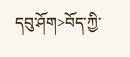དབུ་ཤོག>བོད་ཀྱི་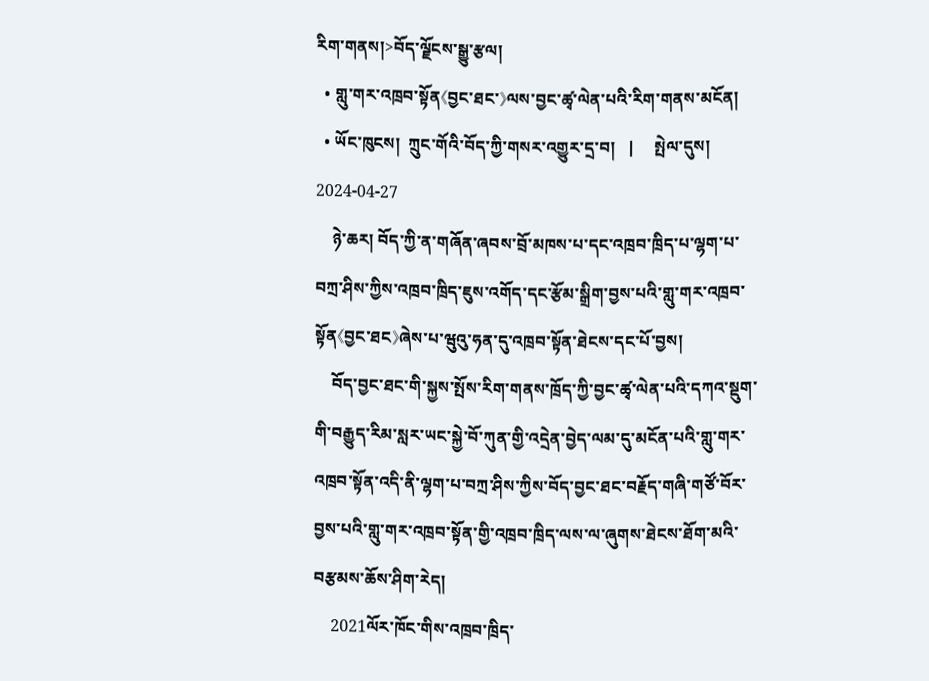རིག་གནས།>བོད་ལྗོངས་སྒྱུ་རྩལ།
  • གླུ་གར་འཁྲབ་སྟོན《བྱང་ཐང་》ལས་བྱང་ཚྭ་ལེན་པའི་རིག་གནས་མངོན།
  • ཡོང་ཁུངས།  ཀྲུང་གོའི་བོད་ཀྱི་གསར་འགྱུར་དྲ་བ།   |     སྤེལ་དུས།  2024-04-27
    ཉེ་ཆར། བོད་ཀྱི་ན་གཞོན་ཞབས་བྲོ་མཁས་པ་དང་འཁྲབ་ཁྲིད་པ་ལྷག་པ་བཀྲ་ཤིས་ཀྱིས་འཁྲབ་ཁྲིད་ཇུས་འགོད་དང་རྩོམ་སྒྲིག་བྱས་པའི་གླུ་གར་འཁྲབ་སྟོན《བྱང་ཐང》ཞེས་པ་ཝུའུ་ཧན་དུ་འཁྲབ་སྟོན་ཐེངས་དང་པོ་བྱས།
    བོད་བྱང་ཐང་གི་སྐྱས་སྤོས་རིག་གནས་ཁྲོད་ཀྱི་བྱང་ཚྭ་ལེན་པའི་དཀའ་སྡུག་གི་བརྒྱུད་རིམ་སླར་ཡང་སྐྱེ་བོ་ཀུན་གྱི་འདྲེན་བྱེད་ལམ་དུ་མངོན་པའི་གླུ་གར་འཁྲབ་སྟོན་འདི་ནི་ལྷག་པ་བཀྲ་ཤིས་ཀྱིས་བོད་བྱང་ཐང་བརྗོད་གཞི་གཙོ་བོར་བྱས་པའི་གླུ་གར་འཁྲབ་སྟོན་གྱི་འཁྲབ་ཁྲིད་ལས་ལ་ཞུགས་ཐེངས་ཐོག་མའི་བརྩམས་ཆོས་ཤིག་རེད།
    2021ལོར་ཁོང་གིས་འཁྲབ་ཁྲིད་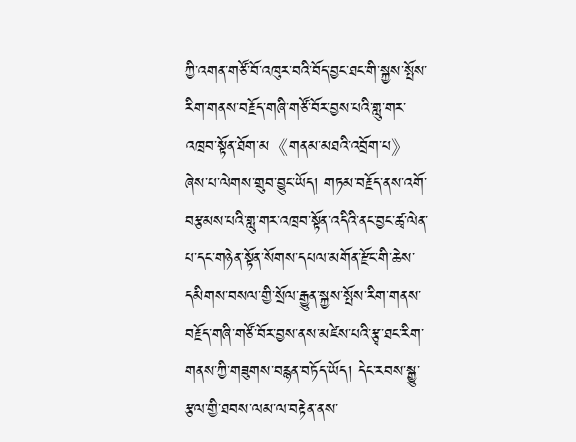ཀྱི་འགན་གཙོ་བོ་འཁུར་བའི་བོད་བྱང་ཐང་གི་སྐྱས་སྤོས་རིག་གནས་བརྗོད་གཞི་གཙོ་བོར་བྱས་པའི་གླུ་གར་འཁྲབ་སྟོན་ཐོག་མ《གནམ་མཐའི་འབྲོག་པ》ཞེས་པ་ལེགས་གྲུབ་བྱུང་ཡོད། གཏམ་བརྗོད་ནས་འགོ་བརྩམས་པའི་གླུ་གར་འཁྲབ་སྟོན་འདིའི་ནང་བྱང་ཚྭ་ལེན་པ་དང་གཉེན་སྟོན་སོགས་དཔལ་མགོན་རྫོང་གི་ཆེས་དམིགས་བསལ་གྱི་སྲོལ་རྒྱུན་སྐྱས་སྤོས་རིག་གནས་བརྗོད་གཞི་གཙོ་བོར་བྱས་ནས་མཛེས་པའི་རྩྭ་ཐང་རིག་གནས་ཀྱི་གཟུགས་བརྙན་བཏོད་ཡོད། དེང་རབས་སྒྱུ་རྩལ་གྱི་ཐབས་ལམ་ལ་བརྟེན་ནས་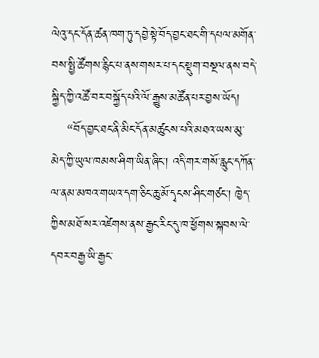ལེའུ་དང་དོན་ཚན་ཁག་ཏུ་དབྱེ་སྟེ་བོད་བྱང་ཐང་གི་དཔལ་མགོན་བས་སྤྱི་ཚོགས་རྙིང་པ་ནས་གསར་པ་དང་སྡུག་བསྔལ་ནས་བདེ་སྐྱིད་ཀྱི་འཚོ་བར་བསྐྱོད་པའི་ལོ་རྒྱུས་མཚོན་པར་བྱས་ཡོད།
    “བོད་བྱང་ཐང་ནི་མིང་དོན་མཚུངས་པའི་མཐའ་ཡས་མུ་མེད་ཀྱི་ཡུལ་ཁམས་ཤིག་ཡིན་ཞིང་། འདི་གར་གསོ་རླུང་དཀོན་ལ་ནམ་མཁའ་གཡའ་དག་ཅིང་ཆུ་མོ་དྭངས་ཤིང་གཙང་། ཁྱེད་ཀྱིས་མཐོ་སར་འཛེགས་ནས་རྒྱང་རིང་དུ་ཁ་ཕྱོགས་སྐབས་ལེ་དབར་བརྒྱ་ཡི་རྒྱང་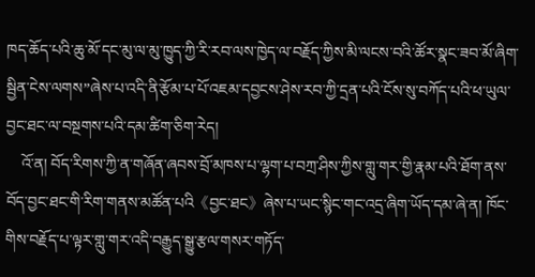ཁད་ཆོད་པའི་ཆུ་མོ་དང་མུ་ལ་མུ་ཁྱུད་ཀྱི་རི་རབ་ལས་ཁྱེད་ལ་བརྗོད་ཀྱིས་མི་ལངས་བའི་ཚོར་སྣང་ཟབ་མོ་ཞིག་སྦྱིན་ངེས་ལགས”ཞེས་པ་འདི་ནི་རྩོམ་པ་པོ་འཇམ་དབྱངས་ཤེས་རབ་ཀྱི་དྲན་པའི་ངོས་སུ་བཀོད་པའི་ཕ་ཡུལ་བྱང་ཐང་ལ་བསྔགས་པའི་དམ་ཚིག་ཅིག་རེད།
    འོ་ན། བོད་རིགས་ཀྱི་ན་གཞོན་ཞབས་བྲོ་མཁས་པ་ལྷག་པ་བཀྲ་ཤིས་ཀྱིས་གླུ་གར་གྱི་རྣམ་པའི་ཐོག་ནས་བོད་བྱང་ཐང་གི་རིག་གནས་མཚོན་པའི《བྱང་ཐང》ཞེས་པ་ཡང་སྙིང་གང་འདྲ་ཞིག་ཡོད་དམ་ཞེ་ན། ཁོང་གིས་བརྗོད་པ་ལྟར་གླུ་གར་འདི་བརྒྱུད་སྒྱུ་རྩལ་གསར་གཏོད་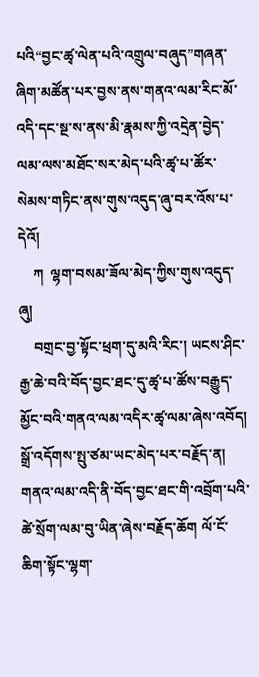པའི“བྱང་ཚྭ་ལེན་པའི་འགྲུལ་བཞུད”གཞན་ཞིག་མཚོན་པར་བྱས་ནས་གནའ་ལམ་རིང་མོ་འདི་དང་སྔ་ས་ནས་མི་རྣམས་ཀྱི་འདྲེན་བྱེད་ལམ་ལས་མཐོང་སར་མེད་པའི་ཚྭ་པ་ཚོར་སེམས་གཏིང་ནས་གུས་འདུད་ཞུ་བར་འོས་པ་དེའོ།
    ཀ  ལྷག་བསམ་ཟོལ་མེད་ཀྱིས་གུས་འདུད་ཞུ།
    བགྲང་བྱ་སྟོང་ཕྲག་དུ་མའི་རིང་། ཡངས་ཤིང་རྒྱ་ཆེ་བའི་བོད་བྱང་ཐང་དུ་ཚྭ་པ་ཚོས་བརྒྱུད་མྱོང་བའི་གནའ་ལམ་འདིར་ཚྭ་ལམ་ཞེས་འབོད། སྒྲོ་འདོགས་སྤུ་ཙམ་ཡང་མེད་པར་བརྗོད་ན། གནའ་ལམ་འདི་ནི་བོད་བྱང་ཐང་གི་འབྲོག་པའི་ཚེ་སྲོག་ལམ་བུ་ཡིན་ཞེས་བརྗོད་ཆོག ལོ་ངོ་ཆིག་སྟོང་ལྷག་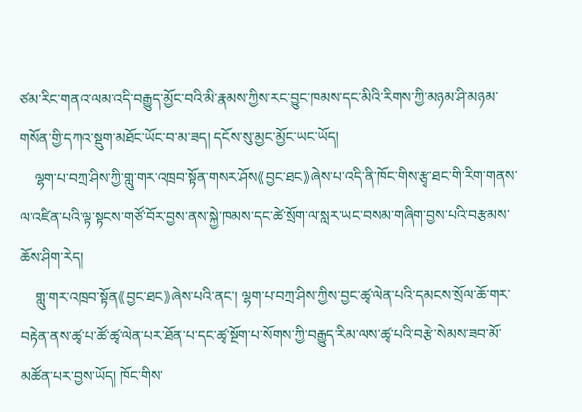ཙམ་རིང་གནའ་ལམ་འདི་བརྒྱུད་མྱོང་བའི་མི་རྣམས་ཀྱིས་རང་བྱུང་ཁམས་དང་མིའི་རིགས་ཀྱི་མཉམ་ཤི་མཉམ་གསོན་གྱི་དཀའ་སྡུག་མཐོང་ཡོང་བ་མ་ཟད། དངོས་སུ་མྱང་མྱོང་ཡང་ཡོད།
    ལྷག་པ་བཀྲ་ཤིས་ཀྱི་གླུ་གར་འཁྲབ་སྟོན་གསར་ཤོས《བྱང་ཐང》ཞེས་པ་འདི་ནི་ཁོང་གིས་རྩྭ་ཐང་གི་རིག་གནས་ལ་འཛིན་པའི་ལྟ་སྟངས་གཙོ་བོར་བྱས་ནས་སྐྱེ་ཁམས་དང་ཚེ་སྲོག་ལ་སླར་ཡང་བསམ་གཞིག་བྱས་པའི་བརྩམས་ཆོས་ཤིག་རེད།
    གླུ་གར་འཁྲབ་སྟོན《བྱང་ཐང》ཞེས་པའི་ནང་། ལྷག་པ་བཀྲ་ཤིས་ཀྱིས་བྱང་ཚྭ་ལེན་པའི་དམངས་སྲོལ་ཆོ་གར་བརྟེན་ནས་ཚྭ་པ་ཚོ་ཚྭ་ལེན་པར་ཐོན་པ་དང་ཚྭ་སྔོག་པ་སོགས་ཀྱི་བརྒྱུད་རིམ་ལས་ཚྭ་པའི་བརྩེ་སེམས་ཟབ་མོ་མཚོན་པར་བྱས་ཡོད། ཁོང་གིས་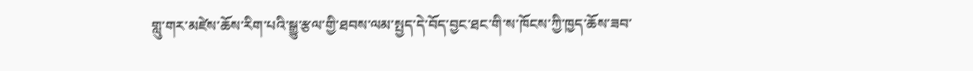གླུ་གར་མཛེས་ཆོས་རིག་པའི་སྒྱུ་རྩལ་གྱི་ཐབས་ལམ་སྤྱད་དེ་བོད་བྱང་ཐང་གི་ས་ཁོངས་ཀྱི་ཁྱད་ཆོས་ཟབ་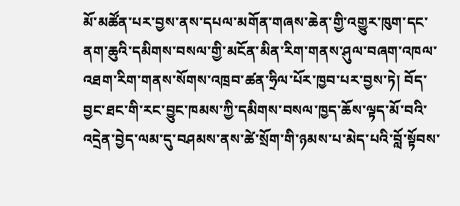མོ་མཚོན་པར་བྱས་ནས་དཔལ་མགོན་གཞས་ཆེན་གྱི་འགྱུར་ཁུག་དང་ནག་ཆུའི་དམིགས་བསལ་གྱི་མངོན་མིན་རིག་གནས་ཤུལ་བཞག་འཁལ་འཐག་རིག་གནས་སོགས་འཁྲབ་ཚན་ཧྲིལ་པོར་ཁྱབ་པར་བྱས་ཏེ། བོད་བྱང་ཐང་གི་རང་བྱུང་ཁམས་ཀྱི་དམིགས་བསལ་ཁྱད་ཆོས་ལྟད་མོ་བའི་འདྲེན་བྱེད་ལམ་དུ་བཤམས་ནས་ཚེ་སྲོག་གི་ཉམས་པ་མེད་པའི་བློ་སྟོབས་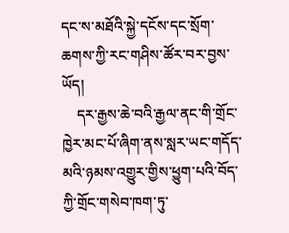དང་ས་མཐོའི་སྐྱེ་དངོས་དང་སྲོག་ཆགས་ཀྱི་རང་གཤིས་ཚོར་བར་བྱས་ཡོད།
    དར་རྒྱས་ཆེ་བའི་རྒྱལ་ནང་གི་གྲོང་ཁྱེར་མང་པོ་ཞིག་ནས་སླར་ཡང་གདོད་མའི་ཉམས་འགྱུར་གྱིས་ཕྱུག་པའི་བོད་ཀྱི་གྲོང་གསེབ་ཁག་ཏུ་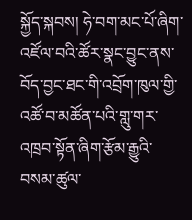སྐྱོད་སྐབས། ཧེ་བག་མང་པོ་ཞིག་འཛོལ་བའི་ཚོར་སྣང་བྱུང་ནས་བོད་བྱང་ཐང་གི་འབྲོག་ཁུལ་གྱི་འཚོ་བ་མཚོན་པའི་གླུ་གར་འཁྲབ་སྟོན་ཞིག་རྩོམ་རྒྱུའི་བསམ་ཚུལ་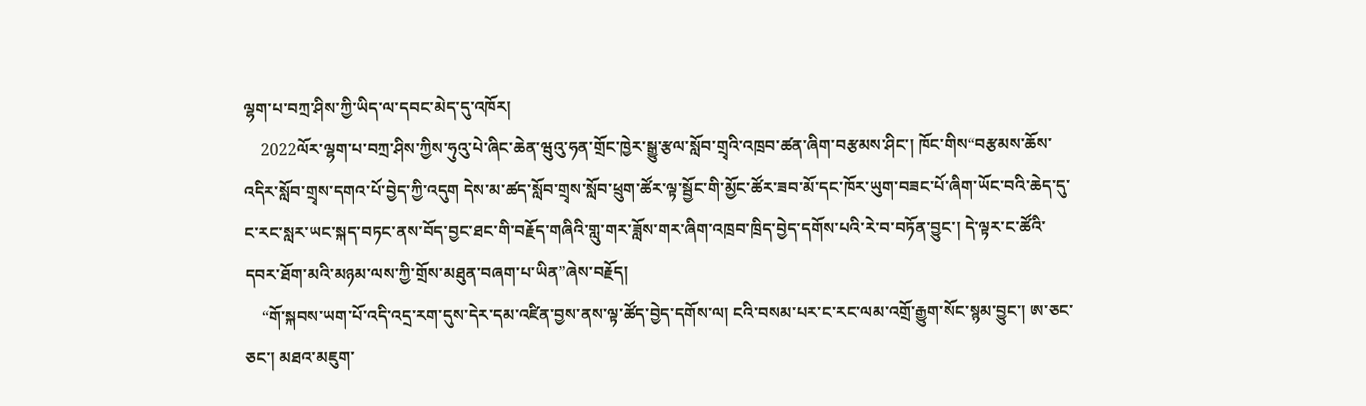ལྷག་པ་བཀྲ་ཤིས་ཀྱི་ཡིད་ལ་དབང་མེད་དུ་འཁོར།
    2022ལོར་ལྷག་པ་བཀྲ་ཤིས་ཀྱིས་ཧུའུ་པེ་ཞིང་ཆེན་ཝུའུ་ཧན་གྲོང་ཁྱེར་སྒྱུ་རྩལ་སློབ་གྲྭའི་འཁྲབ་ཚན་ཞིག་བརྩམས་ཤིང་། ཁོང་གིས“བརྩམས་ཆོས་འདིར་སློབ་གྲྭས་དགའ་པོ་བྱེད་ཀྱི་འདུག དེས་མ་ཚད་སློབ་གྲྭས་སློབ་ཕྲུག་ཚོར་ལྟ་སྦྱོང་གི་མྱོང་ཚོར་ཟབ་མོ་དང་ཁོར་ཡུག་བཟང་པོ་ཞིག་ཡོང་བའི་ཆེད་དུ་ང་རང་སླར་ཡང་སྐད་བཏང་ནས་བོད་བྱང་ཐང་གི་བརྗོད་གཞིའི་གླུ་གར་ཟློས་གར་ཞིག་འཁྲབ་ཁྲིད་བྱེད་དགོས་པའི་རེ་བ་བཏོན་བྱུང་། དེ་ལྟར་ང་ཚོའི་དབར་ཐོག་མའི་མཉམ་ལས་ཀྱི་གྲོས་མཐུན་བཞག་པ་ཡིན”ཞེས་བརྗོད།
    “གོ་སྐབས་ཡག་པོ་འདི་འདྲ་རག་དུས་དེར་དམ་འཛིན་བྱས་ནས་ལྟ་ཚོད་བྱེད་དགོས་ལ། ངའི་བསམ་པར་ང་རང་ལམ་འགྲོ་རྒྱུག་སོང་སྙམ་བྱུང་། ཨ་ཅང་ཅང་། མཐའ་མཇུག་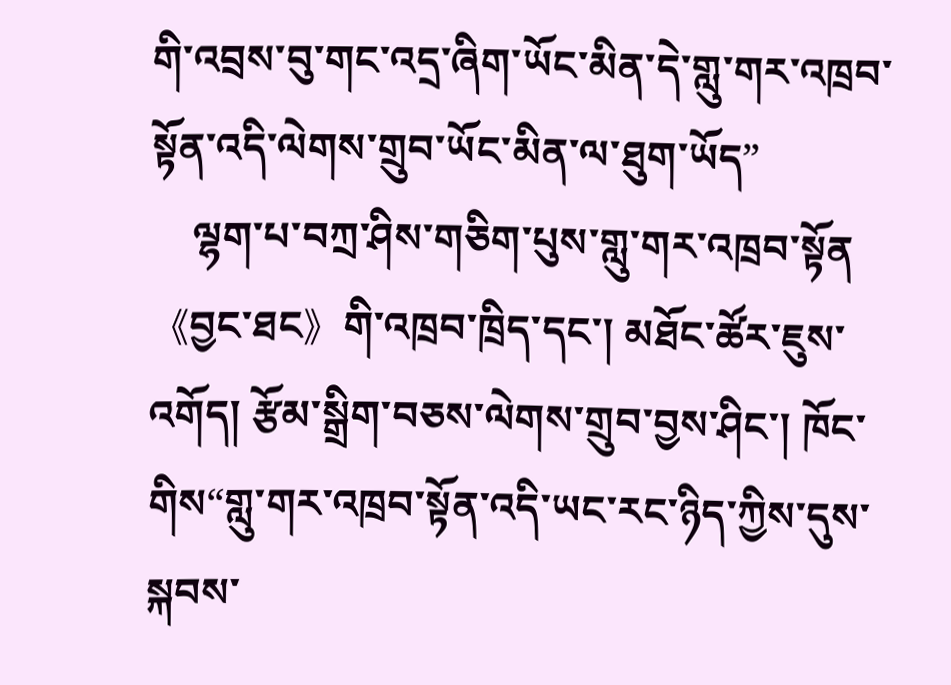གི་འབྲས་བུ་གང་འདྲ་ཞིག་ཡོང་མིན་དེ་གླུ་གར་འཁྲབ་སྟོན་འདི་ལེགས་གྲུབ་ཡོང་མིན་ལ་ཐུག་ཡོད”
    ལྷག་པ་བཀྲ་ཤིས་གཅིག་པུས་གླུ་གར་འཁྲབ་སྟོན《བྱང་ཐང》གི་འཁྲབ་ཁྲིད་དང་། མཐོང་ཚོར་ཇུས་འགོད། རྩོམ་སྒྲིག་བཅས་ལེགས་གྲུབ་བྱས་ཤིང་། ཁོང་གིས“གླུ་གར་འཁྲབ་སྟོན་འདི་ཡང་རང་ཉིད་ཀྱིས་དུས་སྐབས་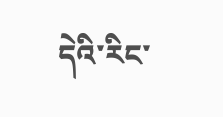དེའི་རིང་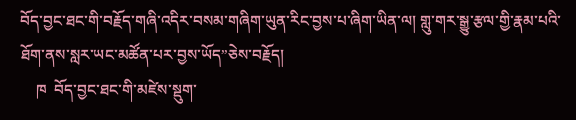བོད་བྱང་ཐང་གི་བརྗོད་གཞི་འདིར་བསམ་གཞིག་ཡུན་རིང་བྱས་པ་ཞིག་ཡིན་ལ། གླུ་གར་སྒྱུ་རྩལ་གྱི་རྣམ་པའི་ཐོག་ནས་སླར་ཡང་མཚོན་པར་བྱས་ཡོད”ཅེས་བརྗོད།
    ཁ  བོད་བྱང་ཐང་གི་མཛེས་སྡུག་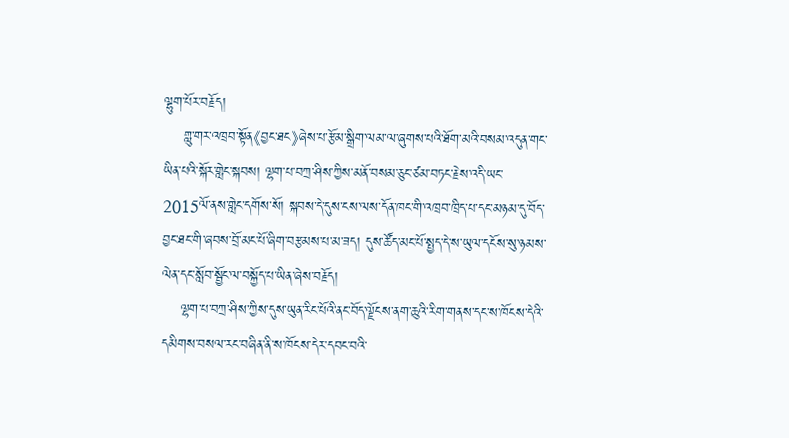ལྷུག་པོར་བརྗོད།
    གླུ་གར་འཁྲབ་སྟོན《བྱང་ཐང》ཞེས་པ་རྩོམ་སྒྲིག་ལམ་ལ་ཞུགས་པའི་ཐོག་མའི་བསམ་འདུན་གང་ཡིན་པའི་སྐོར་གླེང་སྐབས། ལྷག་པ་བཀྲ་ཤིས་ཀྱིས་མནོ་བསམ་ཅུང་ཙམ་བཏང་རྗེས་འདི་ཡང་2015ལོ་ནས་གླེང་དགོས་སོ། སྐབས་དེ་དུས་ངས་ལས་དོན་ཁང་གི་འཁྲབ་ཁྲིད་པ་དང་མཉམ་དུ་བོད་བྱང་ཐང་གི་ཞབས་བྲོ་མང་པོ་ཞིག་བརྩམས་པ་མ་ཟད། དུས་ཚོད་མང་པོ་སྤྱད་དེ་ས་ཡུལ་དངོས་སུ་ཉམས་ལེན་དང་སློབ་སྦྱོང་ལ་བསྐྱོད་པ་ཡིན་ཞེས་བརྗོད།
    ལྷག་པ་བཀྲ་ཤིས་ཀྱིས་དུས་ཡུན་རིང་པོའི་ནང་བོད་ལྗོངས་ནག་ཆུའི་རིག་གནས་དང་ས་ཁོངས་དེའི་དམིགས་བསལ་རང་བཞིན་ནི་ས་ཁོངས་དེར་དབང་བའི་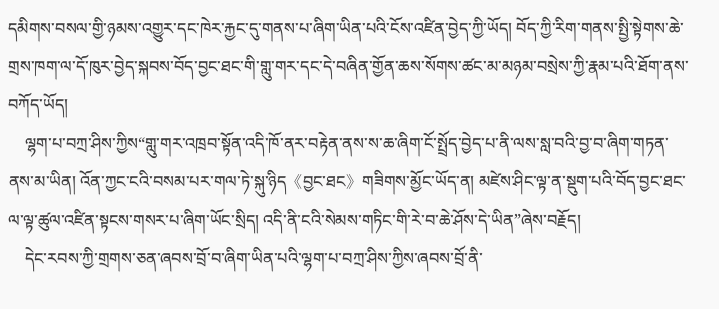དམིགས་བསལ་གྱི་ཉམས་འགྱུར་དང་ཁེར་རྐྱང་དུ་གནས་པ་ཞིག་ཡིན་པའི་ངོས་འཛིན་བྱེད་ཀྱི་ཡོད། བོད་ཀྱི་རིག་གནས་སྤྱི་སྟེགས་ཆེ་གྲས་ཁག་ལ་དོ་ཁུར་བྱེད་སྐབས་བོད་བྱང་ཐང་གི་གླུ་གར་དང་དེ་བཞིན་གྱོན་ཆས་སོགས་ཚང་མ་མཉམ་བསྲེས་ཀྱི་རྣམ་པའི་ཐོག་ནས་བཀོད་ཡོད།
    ལྷག་པ་བཀྲ་ཤིས་ཀྱིས“གླུ་གར་འཁྲབ་སྟོན་འདི་ཁོ་ནར་བརྟེན་ནས་ས་ཆ་ཞིག་ངོ་སྤྲོད་བྱེད་པ་ནི་ལས་སླ་བའི་བྱ་བ་ཞིག་གཏན་ནས་མ་ཡིན། འོན་ཀྱང་ངའི་བསམ་པར་གལ་ཏེ་སྐུ་ཉིད《བྱང་ཐང》གཟིགས་མྱོང་ཡོད་ན། མཛེས་ཤིང་ལྟ་ན་སྡུག་པའི་བོད་བྱང་ཐང་ལ་ལྟ་ཚུལ་འཛིན་སྟངས་གསར་པ་ཞིག་ཡོང་སྲིད། འདི་ནི་ངའི་སེམས་གཏིང་གི་རེ་བ་ཆེ་ཤོས་དེ་ཡིན”ཞེས་བརྗོད།
    དེང་རབས་ཀྱི་གྲགས་ཅན་ཞབས་བྲོ་བ་ཞིག་ཡིན་པའི་ལྷག་པ་བཀྲ་ཤིས་ཀྱིས་ཞབས་བྲོ་ནི་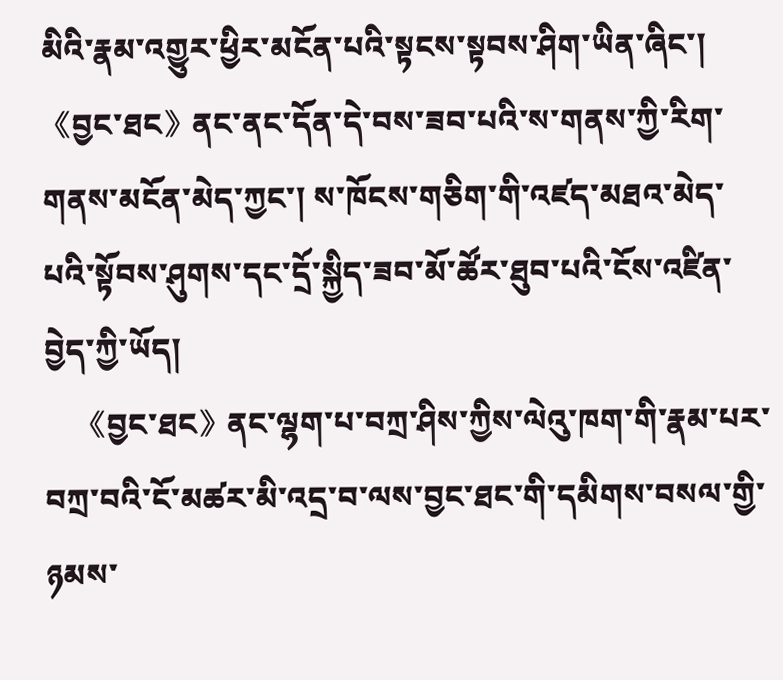མིའི་རྣམ་འགྱུར་ཕྱིར་མངོན་པའི་སྟངས་སྟབས་ཤིག་ཡིན་ཞིང་། 《བྱང་ཐང》ནང་ནང་དོན་དེ་བས་ཟབ་པའི་ས་གནས་ཀྱི་རིག་གནས་མངོན་མེད་ཀྱང་། ས་ཁོངས་གཅིག་གི་འཛད་མཐའ་མེད་པའི་སྟོབས་ཤུགས་དང་དྲོ་སྐྱིད་ཟབ་མོ་ཚོར་ཐུབ་པའི་ངོས་འཛིན་བྱེད་ཀྱི་ཡོད།
    《བྱང་ཐང》ནང་ལྷག་པ་བཀྲ་ཤིས་ཀྱིས་ལེའུ་ཁག་གི་རྣམ་པར་བཀྲ་བའི་ངོ་མཚར་མི་འདྲ་བ་ལས་བྱང་ཐང་གི་དམིགས་བསལ་གྱི་ཉམས་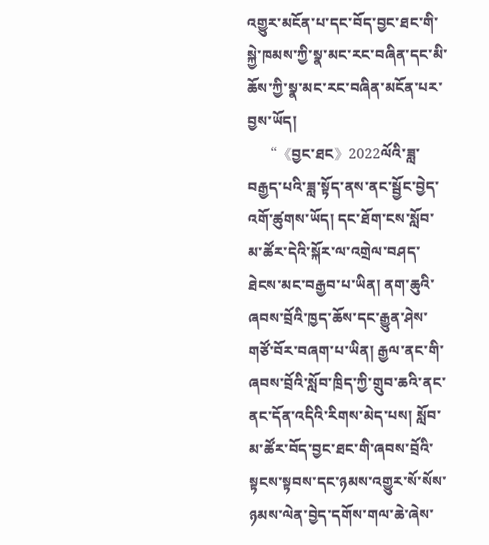འགྱུར་མངོན་པ་དང་བོད་བྱང་ཐང་གི་སྐྱེ་ཁམས་ཀྱི་སྣ་མང་རང་བཞིན་དང་མི་ཆོས་ཀྱི་སྣ་མང་རང་བཞིན་མངོན་པར་བྱས་ཡོད།
    “《བྱང་ཐང》2022ལོའི་ཟླ་བརྒྱད་པའི་ཟླ་སྟོད་ནས་ནང་སྦྱོང་བྱེད་འགོ་ཚུགས་ཡོད། དང་ཐོག་ངས་སློབ་མ་ཚོར་དེའི་སྐོར་ལ་འགྲེལ་བཤད་ཐེངས་མང་བརྒྱབ་པ་ཡིན། ནག་ཆུའི་ཞབས་བྲོའི་ཁྱད་ཆོས་དང་རྒྱུན་ཤེས་གཙོ་བོར་བཞག་པ་ཡིན། རྒྱལ་ནང་གི་ཞབས་བྲོའི་སློབ་ཁྲིད་ཀྱི་གྲུབ་ཆའི་ནང་ནང་དོན་འདིའི་རིགས་མེད་པས། སློབ་མ་ཚོར་བོད་བྱང་ཐང་གི་ཞབས་བྲོའི་སྟངས་སྟབས་དང་ཉམས་འགྱུར་སོ་སོས་ཉམས་ལེན་བྱེད་དགོས་གལ་ཆེ་ཞེས་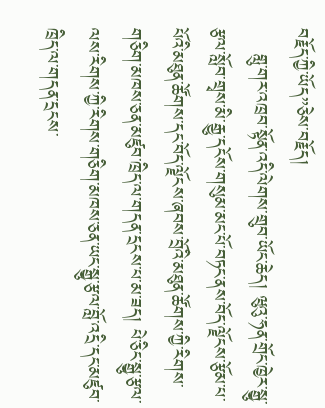བརྗོད་ཀྱི་ཡོད”ཅེས་བརྗོད།
    གླུ་གར་འཁྲབ་སྟོན་འདི་ལེགས་གྲུབ་ཡོང་ཆེད། ཝུའུ་ཧན་གྲོང་ཁྱེར་སྒྱུ་རྩལ་སློབ་གྲྭས་མི་རྒྱུ་དངོས་གསུམ་མང་པོ་བཏང་ནས་བོད་ལྗོངས་རྩོམ་པ་པོའི་མཐུན་ཚོགས་དང་བོད་ལྗོངས་ཞབས་བྲོའི་མཐུན་ཚོགས་ཀྱི་རིགས་གཅིག་མཁས་ཅན་མཛུབ་ཁྲིད་ལ་གདན་དྲངས་པ་མ་ཟད། པེ་ཅིང་སྒྱུ་རྩལ་ལས་རིགས་ཀྱི་རིགས་གཅིག་མཁས་ཅན་ཡང་སྒྱུ་རྩལ་བློ་འདྲི་དང་མཛུབ་ཁྲིད་ལ་གདན་དྲངས་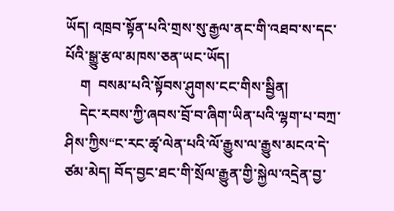ཡོད། འཁྲབ་སྟོན་པའི་གྲས་སུ་རྒྱལ་ནང་གི་འཐབ་ས་དང་པོའི་སྒྱུ་རྩལ་མཁས་ཅན་ཡང་ཡོད།
    ག  བསམ་པའི་སྟོབས་ཤུགས་ངང་གིས་སྦྱིན།
    དེང་རབས་ཀྱི་ཞབས་བྲོ་བ་ཞིག་ཡིན་པའི་ལྷག་པ་བཀྲ་ཤིས་ཀྱིས“ང་རང་ཚྭ་ལེན་པའི་ལོ་རྒྱུས་ལ་རྒྱུས་མངའ་དེ་ཙམ་མེད། བོད་བྱང་ཐང་གི་སྲོལ་རྒྱུན་གྱི་སྐྱེལ་འདྲེན་བྱ་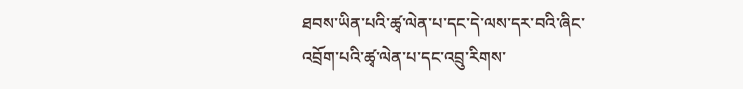ཐབས་ཡིན་པའི་ཚྭ་ལེན་པ་དང་དེ་ལས་དར་བའི་ཞིང་འབྲོག་པའི་ཚྭ་ལེན་པ་དང་འབྲུ་རིགས་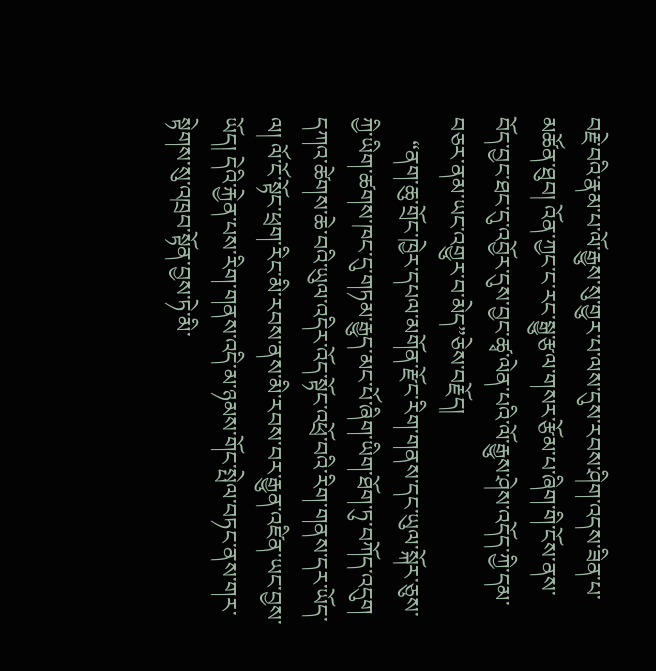བརྗེ་བའི་རྣམ་པ་ལོ་རྒྱུས་སུ་གྱུར་པ་ལས་དུས་རབས་ཤིག་འདས་ཟིན་པ་མཚོན་ཐུབ། འོན་ཀྱང་ང་རང་སྒྱུ་རྩལ་གསར་རྩོམ་པ་ཞིག་གི་ངོས་ནས་བོད་བྱང་ཐང་དུ་འབྱོར་དུས་བྱང་ཚྭ་ལེན་པའི་ལོ་རྒྱུས་ཤེས་འདོད་ཀྱི་དམ་བཅར་ནམ་ཡང་འགྱུར་བ་མེད”ཅེས་བརྗོད།
    “ནག་ཆུ་གྲོང་ཁྱེར་དཔལ་མགོན་རྫོང་རིག་གནས་དང་ཡུལ་སྐོར་ཅུས་ཀྱི་ཡིག་ཚགས་ཁང་དུ་གཏམ་རྒྱུད་མང་པོ་ཞིག་ཡིག་ཐོག་ཏུ་བཀོད་འདུག དཀའ་ཚེགས་ཆེ་བའི་ཡུལ་འདིར་འོད་སྟོང་འཕྲོ་བའི་རིག་གནས་དར་ཡོད་ལ། ལོ་ངོ་སྟོང་ཕྲག་རིང་མི་རབས་ནས་མི་རབས་བར་རྒྱུན་འཛིན་ཡང་བྱས་ཡོད། དེའི་རྐྱེན་པས་རིག་གནས་འདི་མ་ཉམས་གོང་སྤེལ་བཏང་ནས་གར་སྟེགས་སུ་འཁྲབ་སྟོན་བྱས་ཏེ་མི་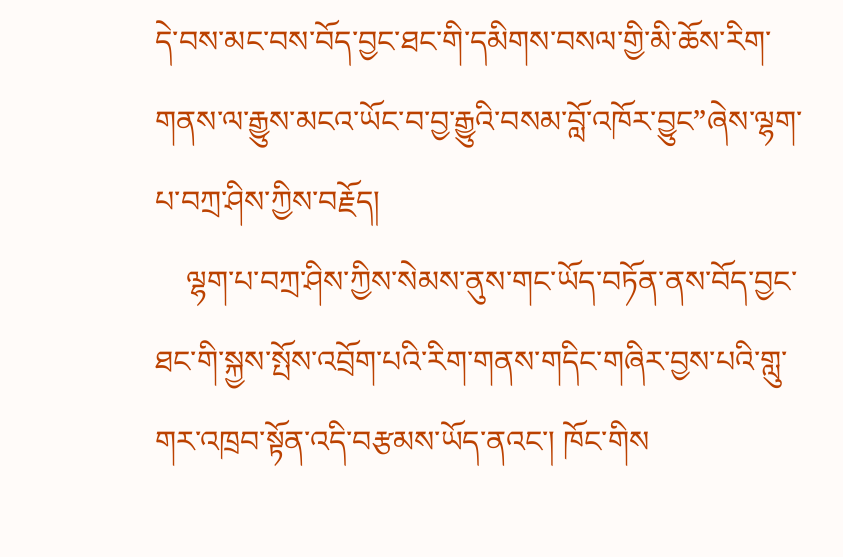དེ་བས་མང་བས་བོད་བྱང་ཐང་གི་དམིགས་བསལ་གྱི་མི་ཆོས་རིག་གནས་ལ་རྒྱུས་མངའ་ཡོང་བ་བྱ་རྒྱུའི་བསམ་བློ་འཁོར་བྱུང”ཞེས་ལྷག་པ་བཀྲ་ཤིས་ཀྱིས་བརྗོད།
    ལྷག་པ་བཀྲ་ཤིས་ཀྱིས་སེམས་ནུས་གང་ཡོད་བཏོན་ནས་བོད་བྱང་ཐང་གི་སྐྱས་སྤོས་འབྲོག་པའི་རིག་གནས་གདིང་གཞིར་བྱས་པའི་གླུ་གར་འཁྲབ་སྟོན་འདི་བརྩམས་ཡོད་ནའང་། ཁོང་གིས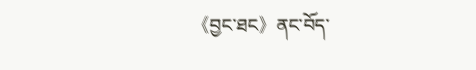《བྱང་ཐང》ནང་བོད་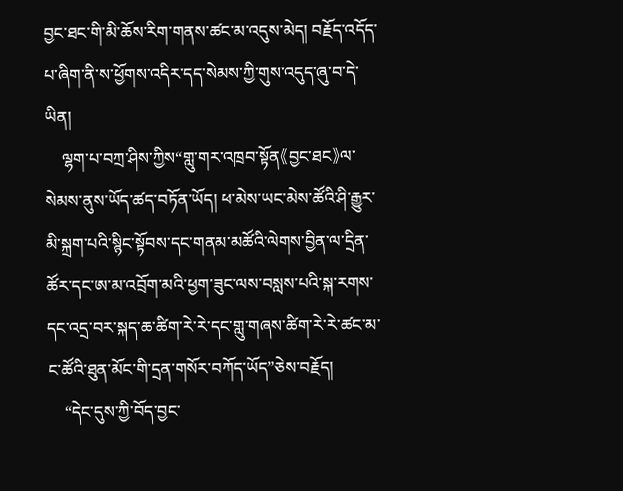བྱང་ཐང་གི་མི་ཆོས་རིག་གནས་ཚང་མ་འདུས་མེད། བརྗོད་འདོད་པ་ཞིག་ནི་ས་ཕྱོགས་འདིར་དད་སེམས་ཀྱི་གུས་འདུད་ཞུ་བ་དེ་ཡིན།
    ལྷག་པ་བཀྲ་ཤིས་ཀྱིས“གླུ་གར་འཁྲབ་སྟོན《བྱང་ཐང》ལ་སེམས་ནུས་ཡོད་ཚད་བཏོན་ཡོད། ཕ་མེས་ཡང་མེས་ཚོའི་ཤི་རྒྱུར་མི་སྐྲག་པའི་སྙིང་སྟོབས་དང་གནམ་མཚོའི་ལེགས་བྱིན་ལ་དྲིན་ཚོར་དང་ཨ་མ་འབྲོག་མའི་ཕྱག་ཟུང་ལས་བསླས་པའི་སྐ་རགས་དང་འདྲ་བར་སྐད་ཆ་ཚིག་རེ་རེ་དང་གླུ་གཞས་ཚིག་རེ་རེ་ཚང་མ་ང་ཚོའི་ཐུན་མོང་གི་དྲན་གསོར་བཀོད་ཡོད”ཅེས་བརྗོད།
    “དེང་དུས་ཀྱི་བོད་བྱང་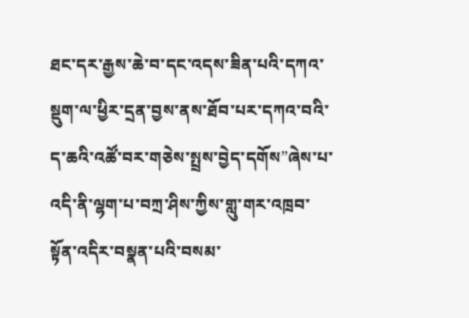ཐང་དར་རྒྱས་ཆེ་བ་དང་འདས་ཟིན་པའི་དཀའ་སྡུག་ལ་ཕྱིར་དྲན་བྱས་ནས་ཐོབ་པར་དཀའ་བའི་ད་ཆའི་འཚོ་བར་གཅེས་སྤྲས་བྱེད་དགོས”ཞེས་པ་འདི་ནི་ལྷག་པ་བཀྲ་ཤིས་ཀྱིས་གླུ་གར་འཁྲབ་སྟོན་འདིར་བསྣན་པའི་བསམ་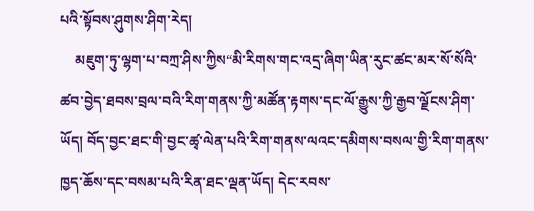པའི་སྟོབས་ཤུགས་ཤིག་རེད།
    མཇུག་ཏུ་ལྷག་པ་བཀྲ་ཤིས་ཀྱིས“མི་རིགས་གང་འདྲ་ཞིག་ཡིན་རུང་ཚང་མར་སོ་སོའི་ཚབ་བྱེད་ཐབས་བྲལ་བའི་རིག་གནས་ཀྱི་མཚོན་རྟགས་དང་ལོ་རྒྱུས་ཀྱི་རྒྱབ་ལྗོངས་ཤིག་ཡོད། བོད་བྱང་ཐང་གི་བྱང་ཚྭ་ལེན་པའི་རིག་གནས་ལའང་དམིགས་བསལ་གྱི་རིག་གནས་ཁྱད་ཆོས་དང་བསམ་པའི་རིན་ཐང་ལྡན་ཡོད། དེང་རབས་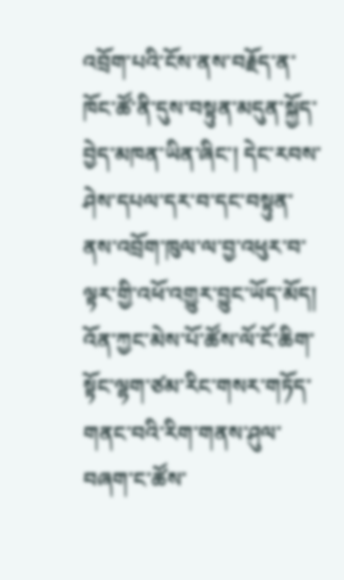འབྲོག་པའི་ངོས་ནས་བརྗོད་ན་ཁོང་ཚོ་ནི་དུས་བསྟུན་མདུན་སྐྱོད་བྱེད་མཁན་ཡིན་ཞིང་། དེང་རབས་ཤེས་དཔལ་དར་བ་དང་བསྟུན་ནས་འབྲོག་ཁུལ་ལ་བྱ་འཕུར་བ་ལྟར་གྱི་འཕོ་འགྱུར་བྱུང་ཡོད་མོད། འོན་ཀྱང་མེས་པོ་ཚོས་ལོ་ངོ་ཆིག་སྟོང་ལྷག་ཙམ་རིང་གསར་གཏོད་གནང་བའི་རིག་གནས་ཤུལ་བཞག་ང་ཚོས་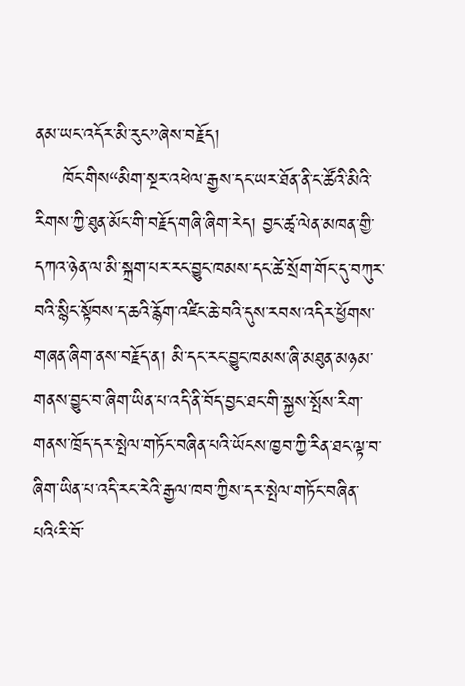ནམ་ཡང་འདོར་མི་རུང”ཞེས་བརྗོད།
    ཁོང་གིས“མིག་སྔར་འཕེལ་རྒྱས་དང་ཡར་ཐོན་ནི་ང་ཚོའི་མིའི་རིགས་ཀྱི་ཐུན་མོང་གི་བརྗོད་གཞི་ཞིག་རེད། བྱང་ཚྭ་ལེན་མཁན་གྱི་དཀའ་ཉེན་ལ་མི་སྐྲག་པར་རང་བྱུང་ཁམས་དང་ཚེ་སྲོག་གོང་དུ་བཀུར་བའི་སྙིང་སྟོབས་ད་ཆའི་རྙོག་འཛིང་ཆེ་བའི་དུས་རབས་འདིར་ཕྱོགས་གཞན་ཞིག་ནས་བརྗོད་ན། མི་དང་རང་བྱུང་ཁམས་ཞི་མཐུན་མཉམ་གནས་བྱུང་བ་ཞིག་ཡིན་པ་འདི་ནི་བོད་བྱང་ཐང་གི་སྐྱས་སྤོས་རིག་གནས་ཁྲོད་དར་སྤེལ་གཏོང་བཞིན་པའི་ཡོངས་ཁྱབ་ཀྱི་རིན་ཐང་ལྟ་བ་ཞིག་ཡིན་པ་འདི་རང་རེའི་རྒྱལ་ཁབ་ཀྱིས་དར་སྤེལ་གཏོང་བཞིན་པའི‘རི་བོ་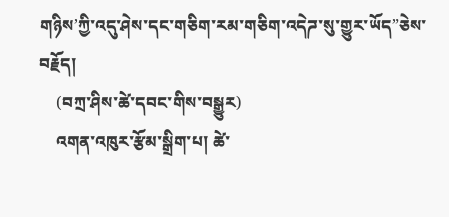གཉིས’ཀྱི་འདུ་ཤེས་དང་གཅིག་རམ་གཅིག་འདེཌ་སུ་གྱུར་ཡོད”ཅེས་བརྗོད།
    (བཀྲ་ཤིས་ཚེ་དབང་གིས་བསྒྱུར)
    འགན་འཁུར་རྩོམ་སྒྲིག་པ། ཚེ་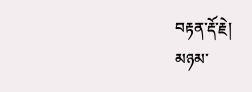བརྟན་རྡོ་རྗེ།
མཉམ་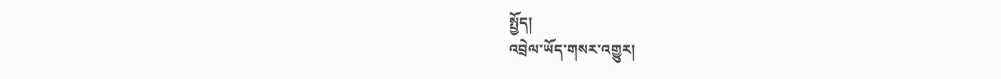སྤྱོད།
འབྲེལ་ཡོད་གསར་འགྱུར།